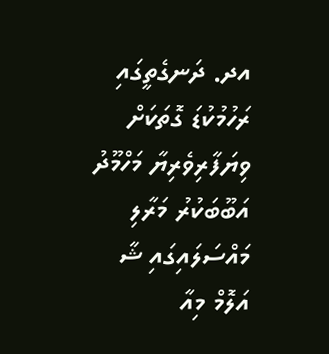އދ. ދަނގެތީގައި ރަހުމުކުޑަ ގޮތަކަށް ވިޔަފާރިވެރިޔާ މަހްމޫދު އަބޫބަކުރު މަރާލި މައްސަލައިގައި ޝާ އަލޮމް މިއާ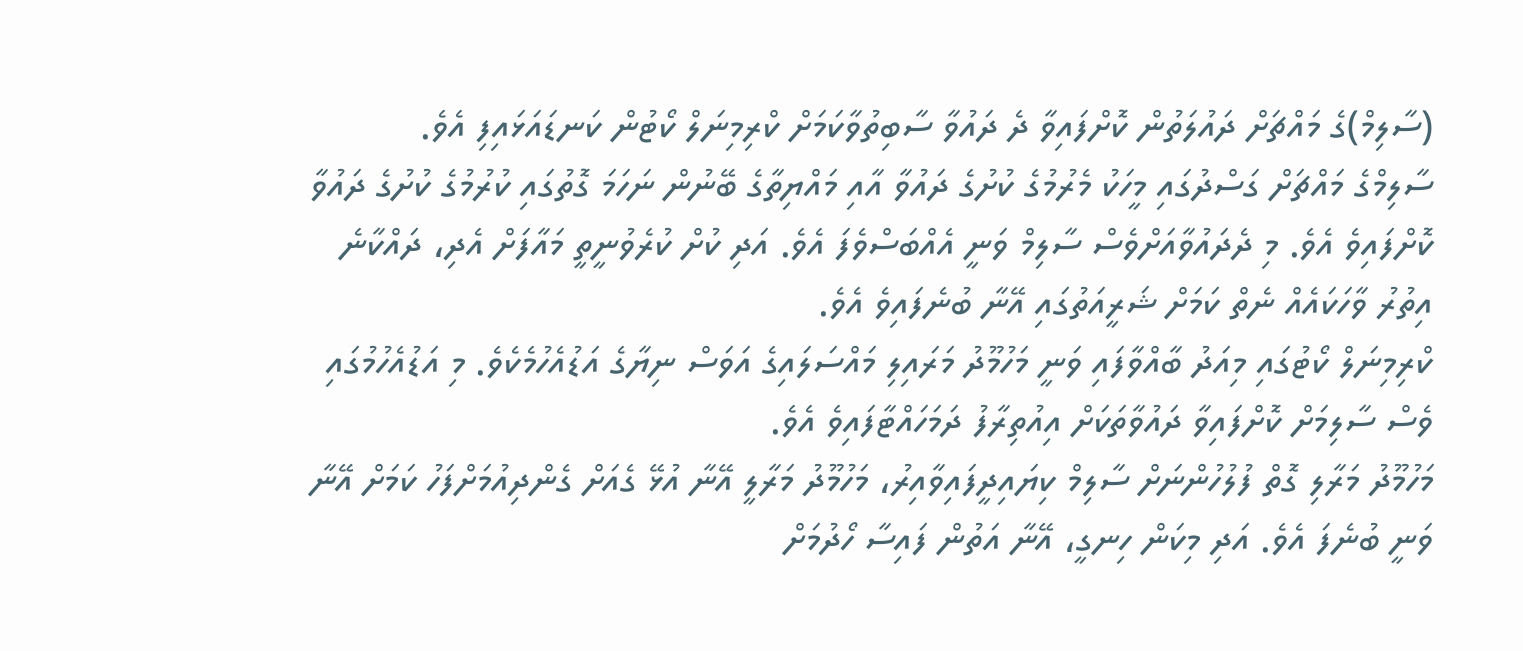(ސާލިމް)ގެ މައްޗަށް ދައުލަތުން ކޮށްފައިވާ ދެ ދައުވާ ސާބިތުވާކަމަށް ކްރިމިނަލް ކޯޓުން ކަނޑައަޅައިފި އެވެ.
ސާލިމްގެ މައްޗަށް ގަސްދުގައި މީހަކު މެރުމުގެ ކުށުގެ ދައުވާ އާއި މައްޔިތާގެ ބޭނުން ނަހަމަ ގޮތުގައި ކުރުމުގެ ކުށުގެ ދައުވާ ކޮށްފައިވެ އެވެ. މި ދެދައުވާއަށްވެސް ސާލިމް ވަނީ އެއްބަސްވެފަ އެވެ. އަދި ކުށް ކުރެވުނީތީ މައާފަށް އެދި، ދައްކާނެ އިތުރު ވާހަކައެއް ނެތް ކަމަށް ޝަރީއަތުގައި އޭނާ ބުނެފައިވެ އެވެ.
ކްރިމިނަލް ކޯޓުގައި މިއަދު ބާއްވާފައި ވަނީ މަހުމޫދު މަރައިލި މައްސަލައިގެ އަވަސް ނިޔާގެ އަޑުއެހުމެކެވެ. މި އަޑުއެހުމުގައި ވެސް ސާލިމަށް ކޮށްފައިވާ ދައުވާތަކަށް އިއުތިރާފު ދަމަހައްޓާފައިވެ އެވެ.
މަހުމޫދު މަރާލި ގޮތް ފުލުހުންނަށް ސާލިމް ކިޔައިދީފައިވާއިރު، މަހުމޫދު މަރާލީ އޭނާ އުޅޭ ގެއަށް ގެންދިއުމަށްފަހު ކަމަށް އޭނާ ވަނީ ބުނެފަ އެވެ. އަދި މިކަން ހިނގީ، އޭނާ އަތުން ފައިސާ ހޯދުމަށް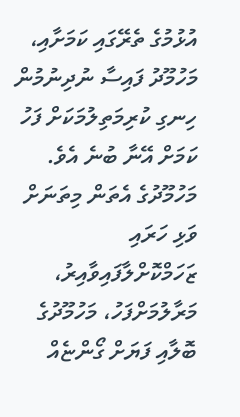އުޅުމުގެ ތެރޭގައި ކަމަށާއި، މަހުމޫދު ފައިސާ ނުދިނުމުން ހިނގި ކުރިމަތިލުމަކަށް ފަހު ކަމަށް އޭނާ ބުނެ އެވެ.
މަހުމޫދުގެ އެތަން މިތަނަށް ވަޅި ހަރައި ޒަހަމްކޮށްލާފައިވާއިރު، މަރާލުމަށްފަހު، މަހުމޫދުގެ ބޮލާއި ފަޔަށް ގޯންޏެއް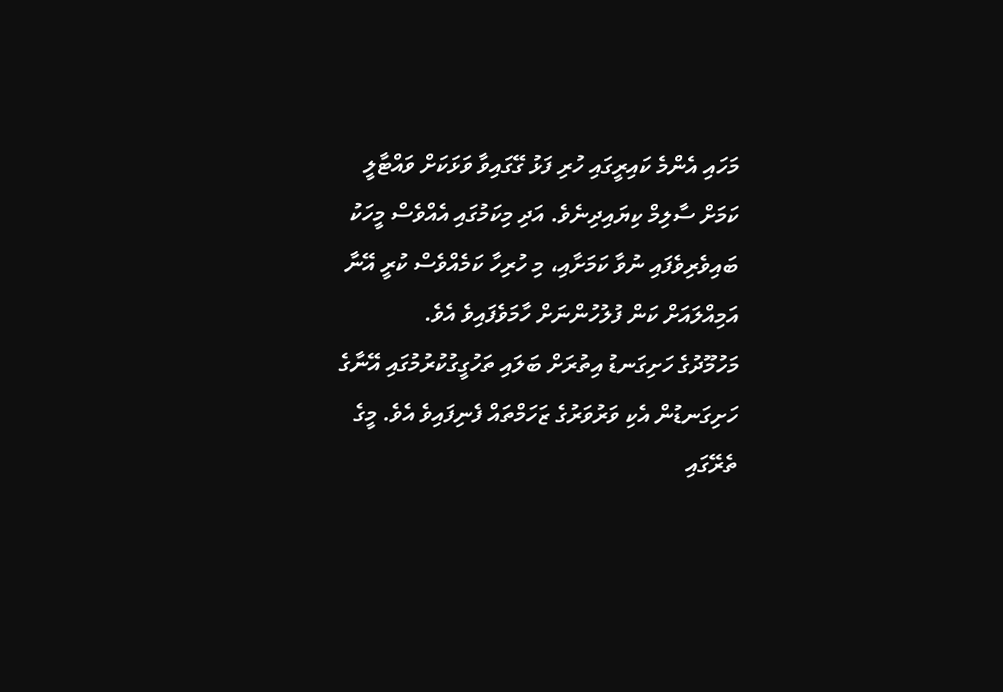މަހައި އެންމެ ކައިރީގައި ހުރި ފަޅު ގޭގައިވާ ވަޅަކަށް ވައްޓާލީ ކަމަށް ސާލިމް ކިޔައިދިނެވެ. އަދި މިކަމުގައި އެއްވެސް މީހަކު ބައިވެރިވެފައި ނުވާ ކަމަށާއި، މި ހުރިހާ ކަމެއްވެސް ކުރީ އޭނާ އަމިއްލައަށް ކަން ފުލުހުންނަށް ހާމަވެފައިވެ އެވެ.
މަހުމޫދުގެ ހަށިގަނޑު އިތުރަށް ބަލައި ތަހުގީގުކުރުމުގައި އޭނާގެ ހަށިގަނޑުން އެކި ވަރުވަރުގެ ޒަހަމްތައް ފެނިފައިވެ އެވެ. މީގެ ތެރޭގައި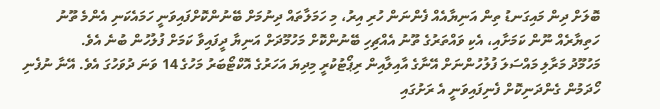ބޮލަށް ދިން މައިގަނޑު ތިން އަނިޔާއެއް ފެންނަން ހުރި އިރު، މި ހަމަލާތައް ދިނުމަށް ބޭނުންކޮށްފައިވަނީ ހަމައެކަނި އެންމެ ތޫނު ހަތިޔާރެއް ނޫން ކަމަށާއި، އެކި ވައްތަރުގެ ތޫނު އެއްޗިހި ބޭނުންކޮށް މަހުމޫދަށް އަނިޔާ ދީފައިވާ ކަމަށް ފުލުހުން ބުނެ އެވެ.
މަހުމޫދު މަރާލި މައްސަލަ ފުލުހުންނަށް އޭނާގެ އާއިލާއިން ރިޕޯޓުކުރީ މިދިޔަ އަހަރުގެ އޮކްޓޯބަރު މަހުގެ 14 ވަނަ ދުވަހުގަ އެވެ. އޭނާ ނުފެނި ހޯދަމުން ގެންދަނިކޮށް ފެނިފައިވަނީ އެ ރަށުގައި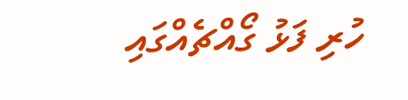ހުރި ފަޅު ގޯއްޗެއްގައި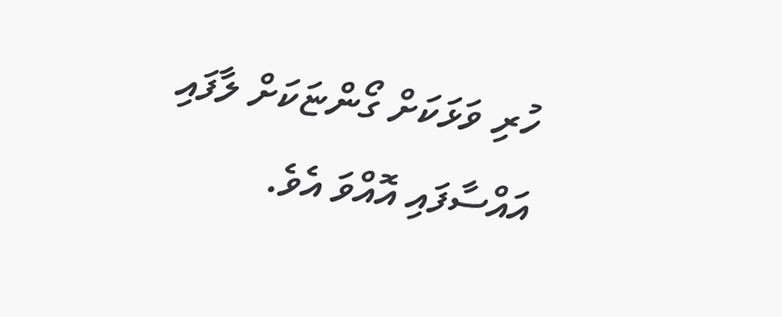ހުރި ވަޅަކަށް ގޯންޏަކަށް ލާފައި އައްސާފައި އޮއްވަ އެވެ.